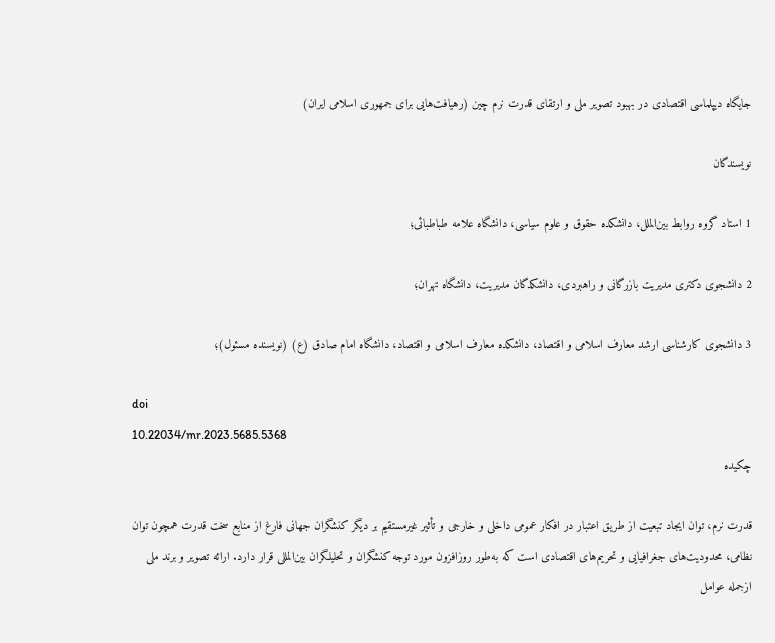جایگاه دیپلماسی اقتصادی در بهبود تصویر ملی و ارتقای قدرت نرم چین (رهیافت‌هایی برای جمهوری اسلامی ایران)

نویسندگان

1 استاد گروه روابط بین‌الملل، دانشکده حقوق و علوم سیاسی، دانشگاه علامه طباطبائی؛

2 دانشجوی دکتری مدیریت بازرگانی و راهبردی، دانشکدگان مدیریت، دانشگاه تهران؛

3 دانشجوی کارشناسی ارشد معارف اسلامی و اقتصاد، دانشکده معارف اسلامی و اقتصاد، دانشگاه امام صادق (ع) (نویسنده مسئول)؛

doi
10.22034/mr.2023.5685.5368
چکیده

قدرت نرم، توان ایجاد تبعیت از طریق اعتبار در افکار عمومی داخلی و خارجی و تأثیر غیرمستقیم بر دیگر کنشگران جهانی فارغ از منابع سخت قدرت همچون توان نظامی، محدودیت‌های جغرافیایی و تحریم‌های اقتصادی است که به‌طور روزافزون مورد توجه کنشگران و تحلیلگران بین‌المللی قرار دارد. ارائه تصویر و برند ملی ازجمله عوامل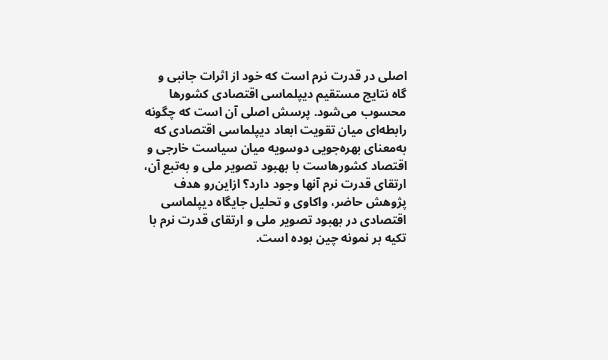اصلی در قدرت نرم است که خود از اثرات جانبی و گاه نتایج مستقیم دیپلماسی اقتصادی کشورها محسوب می‌شود. پرسش اصلی آن است که چگونه رابطه‌ای میان تقویت ابعاد دیپلماسی اقتصادی که به‌معنای بهره‌جویی دوسویه میان سیاست خارجی و اقتصاد کشورهاست با بهبود تصویر ملی و به‌تبع آن، ارتقای قدرت نرم آنها وجود دارد؟ از‌این‌رو هدف پژوهش حاضر، واکاوی و تحلیل جایگاه دیپلماسی اقتصادی در بهبود تصویر ملی و ارتقای قدرت نرم با تکیه بر نمونه چین بوده است.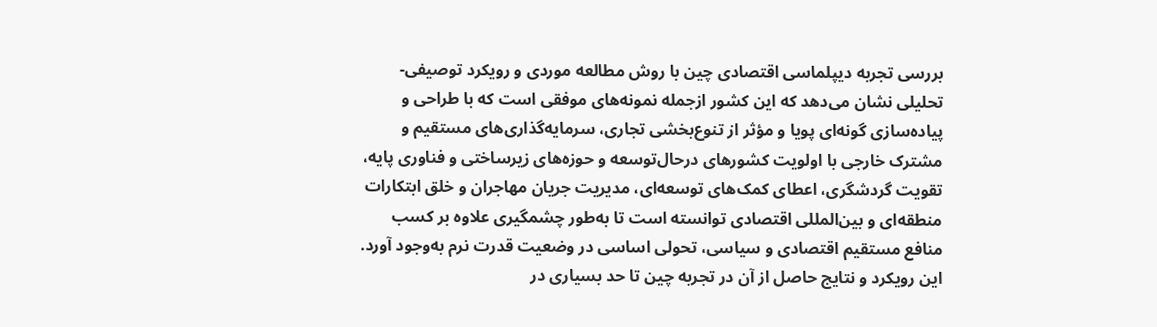بررسی تجربه دیپلماسی اقتصادی چین با روش مطالعه موردی و رویکرد توصیفی-تحلیلی نشان می‌دهد که این کشور ازجمله نمونه‌های موفقی است که با طراحی و پیاده‌سازی گونه‌ای پویا و مؤثر از تنوع‌بخشی تجاری، سرمایه‌گذاری‌های مستقیم و مشترک خارجی با اولویت کشورهای در‌حال‌توسعه و حوزه‌های زیرساختی و فناوری پایه، تقویت گردشگری، اعطای کمک‌های توسعه‌ای، مدیریت جریان مهاجران و خلق ابتکارات منطقه‌ای و بین‌المللی اقتصادی توانسته است تا به‌طور چشمگیری علاوه بر کسب منافع مستقیم اقتصادی و سیاسی، تحولی اساسی در وضعیت قدرت نرم به‌وجود آورد. این رویکرد و نتایج حاصل از آن در تجربه چین تا حد بسیاری در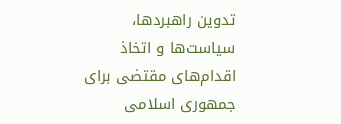تدوین راهبردها، سیاست‌ها و اتخاذ اقدام‌های مقتضی برای جمهوری اسلامی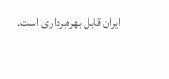ایران قابل بهره‌برداری است.